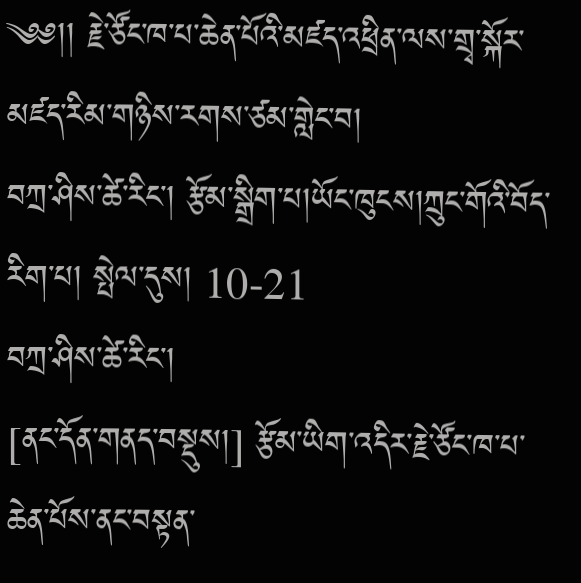༄༅།། རྗེ་ཙོང་ཁ་པ་ཆེན་པོའི་མཛད་འཕྲིན་ལས་གྲྭ་སྐོར་མཛད་རིམ་གཉིས་རགས་ཙམ་གླེང་བ།
བཀྲ་ཤིས་ཚེ་རིང་། རྩོམ་སྒྲིག་པ།ཡོང་ཁུངས།ཀྲུང་གོའི་བོད་རིག་པ། སྤེལ་དུས། 10-21
བཀྲ་ཤིས་ཚེ་རིང་།
[ནང་དོན་གནད་བསྡུས།] རྩོམ་ཡིག་འདིར་རྗེ་ཙོང་ཁ་པ་ཆེན་པོས་ནང་བསྟན་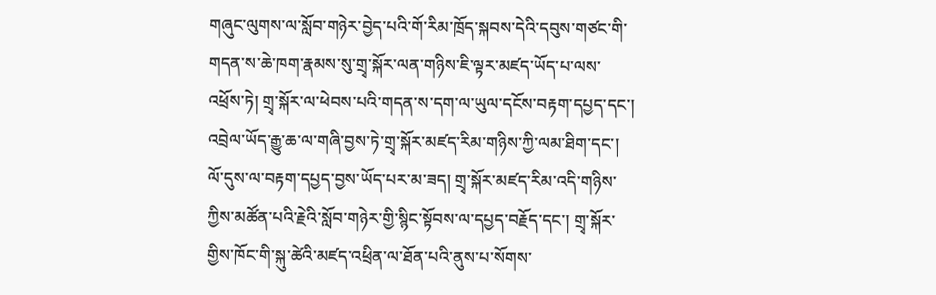གཞུང་ལུགས་ལ་སློབ་གཉེར་བྱེད་པའི་གོ་རིམ་ཁྲོད་སྐབས་དེའི་དབུས་གཙང་གི་གདན་ས་ཆེ་ཁག་རྣམས་སུ་གྲྭ་སྐོར་ལན་གཉིས་ཇི་ལྟར་མཛད་ཡོད་པ་ལས་འཕྲོས་ཏེ། གྲྭ་སྐོར་ལ་ཕེབས་པའི་གདན་ས་དག་ལ་ཡུལ་དངོས་བརྟག་དཔྱད་དང་། འབྲེལ་ཡོད་རྒྱུ་ཆ་ལ་གཞི་བྱས་ཏེ་གྲྭ་སྐོར་མཛད་རིམ་གཉིས་ཀྱི་ལམ་ཐིག་དང་། ལོ་དུས་ལ་བརྟག་དཔྱད་བྱས་ཡོད་པར་མ་ཟད། གྲྭ་སྐོར་མཛད་རིམ་འདི་གཉིས་ཀྱིས་མཚོན་པའི་རྗེའི་སློབ་གཉེར་གྱི་སྙིང་སྟོབས་ལ་དཔྱད་བརྗོད་དང་། གྲྭ་སྐོར་གྱིས་ཁོང་གི་སྐུ་ཚེའི་མཛད་འཕྲིན་ལ་ཐོན་པའི་ནུས་པ་སོགས་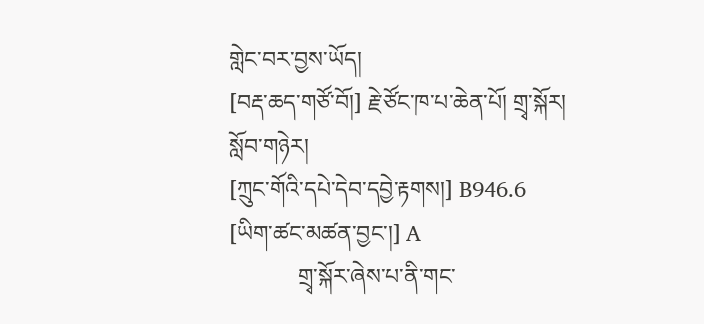གླེང་བར་བྱས་ཡོད།
[བརྡ་ཆད་གཙོ་བོ།] རྗེ་ཙོང་ཁ་པ་ཆེན་པོ། གྲྭ་སྐོར། སློབ་གཉེར།
[ཀྲུང་གོའི་དཔེ་དེབ་དབྱེ་རྟགས།] B946.6
[ཡིག་ཚང་མཚན་བྱང་།] A
            གྲྭ་སྐོར་ཞེས་པ་ནི་གང་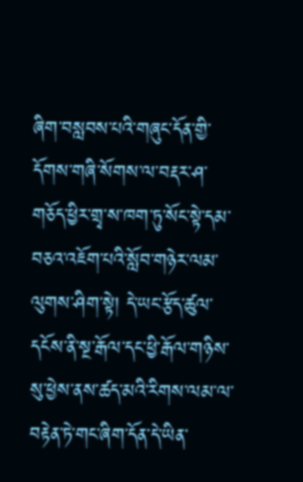ཞིག་བསླབས་པའི་གཞུང་དོན་གྱི་དོགས་གཞི་སོགས་ལ་བརྡར་ཤ་གཅོད་ཕྱིར་གྲྭ་ས་ཁག་ཏུ་སོང་སྟེ་དམ་བཅའ་འཇོག་པའི་སློབ་གཉེར་ལམ་ལུགས་ཤིག་སྟེ། དེ་ཡང་རྩོད་ཚུལ་དངོས་ནི་སྔ་རྒོལ་དང་ཕྱི་རྒོལ་གཉིས་སུ་ཕྱེས་ནས་ཚད་མའི་རིགས་ལམ་ལ་བརྟེན་ཏེ་གང་ཞིག་དོན་དེ་ཡིན་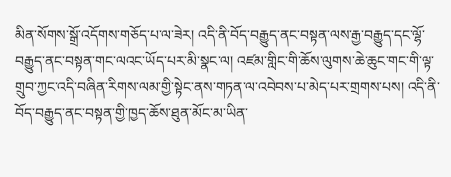མིན་སོགས་སྒྲོ་འདོགས་གཅོད་པ་ལ་ཟེར། འདི་ནི་བོད་བརྒྱུད་ནང་བསྟན་ལས་རྒྱ་བརྒྱུད་དང་ལྷོ་བརྒྱུད་ནང་བསྟན་གང་ལའང་ཡོད་པར་མི་སྣང་ལ། འཛམ་གླིང་གི་ཆོས་ལུགས་ཆེ་ཆུང་གང་གི་ལྟ་གྲུབ་ཀྱང་འདི་བཞིན་རིགས་ལམ་གྱི་སྟེང་ནས་གཏན་ལ་འབེབས་པ་མེད་པར་གྲགས་པས། འདི་ནི་བོད་བརྒྱུད་ནང་བསྟན་གྱི་ཁྱད་ཆོས་ཐུན་མོང་མ་ཡིན་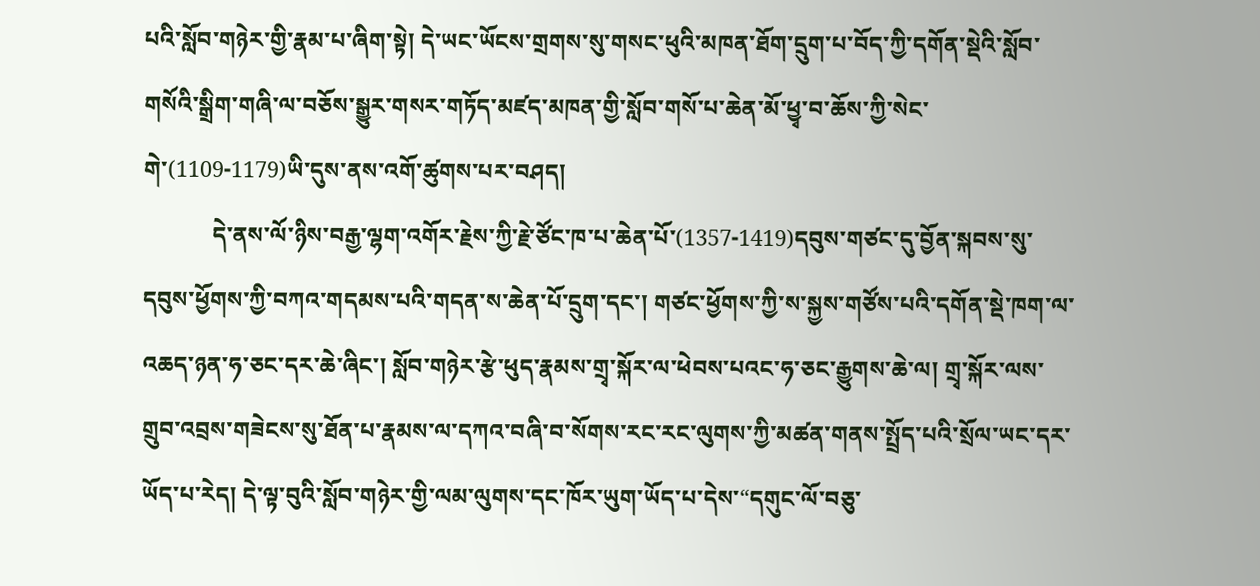པའི་སློབ་གཉེར་གྱི་རྣམ་པ་ཞིག་སྟེ། དེ་ཡང་ཡོངས་གྲགས་སུ་གསང་ཕུའི་མཁན་ཐོག་དྲུག་པ་བོད་ཀྱི་དགོན་སྡེའི་སློབ་གསོའི་སྒྲིག་གཞི་ལ་བཅོས་སྒྱུར་གསར་གཏོད་མཛད་མཁན་གྱི་སློབ་གསོ་པ་ཆེན་མོ་ཕྱྭ་བ་ཆོས་ཀྱི་སེང་གེ་(1109-1179)ཡི་དུས་ནས་འགོ་ཚུགས་པར་བཤད།
            དེ་ནས་ལོ་ཉིས་བརྒྱ་ལྷག་འགོར་རྗེས་ཀྱི་རྗེ་ཙོང་ཁ་པ་ཆེན་པོ་(1357-1419)དབུས་གཙང་དུ་བྱོན་སྐབས་སུ་དབུས་ཕྱོགས་ཀྱི་བཀའ་གདམས་པའི་གདན་ས་ཆེན་པོ་དྲུག་དང་། གཙང་ཕྱོགས་ཀྱི་ས་སྐྱས་གཙོས་པའི་དགོན་སྡེ་ཁག་ལ་འཆད་ཉན་ཧ་ཅང་དར་ཆེ་ཞིང་། སློབ་གཉེར་རྩེ་ཕུད་རྣམས་གྲྭ་སྐོར་ལ་ཕེབས་པའང་ཧ་ཅང་རྒྱུགས་ཆེ་ལ། གྲྭ་སྐོར་ལས་གྲུབ་འབྲས་གཟེངས་སུ་ཐོན་པ་རྣམས་ལ་དཀའ་བཞི་བ་སོགས་རང་རང་ལུགས་ཀྱི་མཚན་གནས་སྤྲོད་པའི་སྲོལ་ཡང་དར་ཡོད་པ་རེད། དེ་ལྟ་བུའི་སློབ་གཉེར་གྱི་ལམ་ལུགས་དང་ཁོར་ཡུག་ཡོད་པ་དེས་“དགུང་ལོ་བཅུ་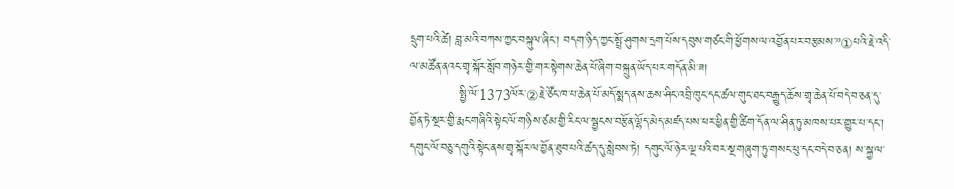དྲུག་པའི་ཚེ། བླ་མའི་བཀས་ཀྱང་བསྐུལ་ཞིང་། བདག་ཉིད་ཀྱང་སྤྲོ་ཤུགས་དྲག་པོས་དབུས་གཙང་གི་ཕྱོགས་ལ་འབྱོན་པར་བརྩམས་”①པའི་རྗེ་འདི་ལ་མཚོན་ནའང་གྲྭ་སྐོར་སློབ་གཉེར་གྱི་གར་སྟེགས་ཆེན་པོ་ཞིག་བསྐྲུན་ཡོད་པར་གདོན་མི་ཟ།
            སྤྱི་ལོ་1373ལོར་②རྗེ་ཙོང་ཁ་པ་ཆེན་པོ་མདོ་སྨད་ནས་ཆས་ཤིང་འབྲི་ཁུང་དང་ཚལ་གུང་ཐང་བརྒྱུད་ཆོས་གྲྭ་ཆེན་པོ་བདེ་བ་ཅན་དུ་བྱོན་ཏེ་སྔར་གྱི་རྨང་གཞིའི་སྟེང་ལོ་གཉིས་ཙམ་གྱི་རིང་ལ་སྦྱངས་བརྩོན་ལྷོད་མེད་མཛད་པས་ཕར་ཕྱིན་གྱི་ཚིག་དོན་ལ་ཤིན་ཏུ་མཁས་པར་གྱུར་པ་དང་། དགུང་ལོ་བཅུ་དགུའི་སྟེང་ནས་གྲྭ་སྐོར་ལ་བྱོན་ཐུབ་པའི་ཚད་དུ་སླེབས་ཏེ། དགུང་ལོ་ཉེར་ལྔ་པའི་བར་སྔ་གཞུག་ཏུ་གསང་ཕུ་དང་བདེ་བ་ཅན། ས་སྐྱ་ལ་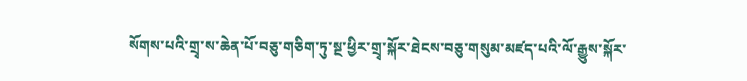སོགས་པའི་གྲྭ་ས་ཆེན་པོ་བཅུ་གཅིག་ཏུ་སྔ་ཕྱིར་གྲྭ་སྐོར་ཐེངས་བཅུ་གསུམ་མཛད་པའི་ལོ་རྒྱུས་སྐོར་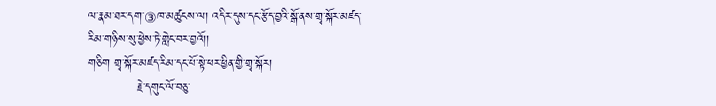ལ་རྣམ་ཐར་དག་③ཁ་མཚུངས་ལ། འདིར་དུས་དང་རྩོད་བྱའི་སྒོ་ནས་གྲྭ་སྐོར་མཛད་རིམ་གཉིས་སུ་ཕྱེས་ཏེ་གླེང་བར་བྱའོ།།
གཅིག གྲྭ་སྐོར་མཛད་རིམ་དང་པོ་སྟེ་ཕར་ཕྱིན་གྱི་གྲྭ་སྐོར།
            རྗེ་དགུང་ལོ་བཅུ་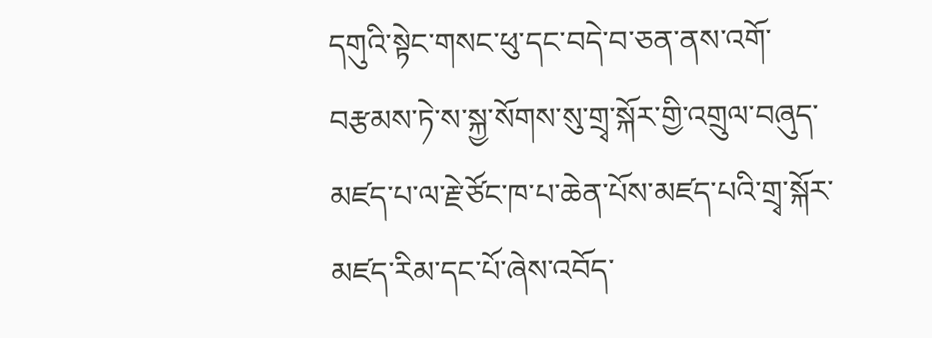དགུའི་སྟེང་གསང་ཕུ་དང་བདེ་བ་ཅན་ནས་འགོ་བརྩམས་ཏེ་ས་སྐྱ་སོགས་སུ་གྲྭ་སྐོར་གྱི་འགྲུལ་བཞུད་མཛད་པ་ལ་རྗེ་ཙོང་ཁ་པ་ཆེན་པོས་མཛད་པའི་གྲྭ་སྐོར་མཛད་རིམ་དང་པོ་ཞེས་འབོད་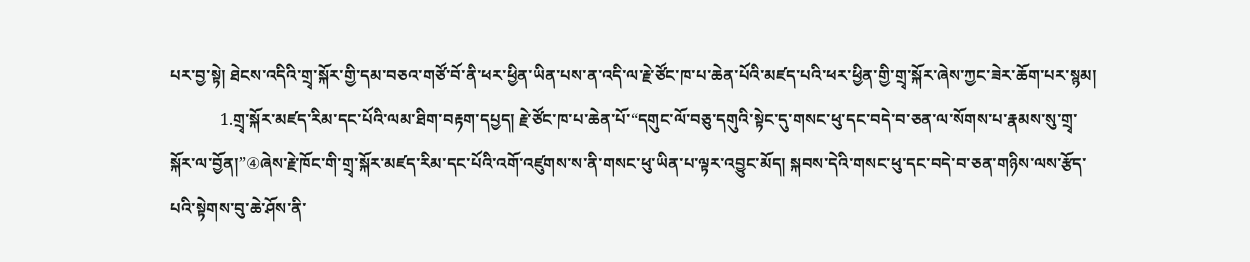པར་བྱ་སྟེ། ཐེངས་འདིའི་གྲྭ་སྐོར་གྱི་དམ་བཅའ་གཙོ་བོ་ནི་ཕར་ཕྱིན་ཡིན་པས་ན་འདི་ལ་རྗེ་ཙོང་ཁ་པ་ཆེན་པོའི་མཛད་པའི་ཕར་ཕྱིན་གྱི་གྲྭ་སྐོར་ཞེས་ཀྱང་ཟེར་ཆོག་པར་སྙམ།
            1.གྲྭ་སྐོར་མཛད་རིམ་དང་པོའི་ལམ་ཐིག་བརྟག་དཔྱད། རྗེ་ཙོང་ཁ་པ་ཆེན་པོ་“དགུང་ལོ་བཅུ་དགུའི་སྟེང་དུ་གསང་ཕུ་དང་བདེ་བ་ཅན་ལ་སོགས་པ་རྣམས་སུ་གྲྭ་སྐོར་ལ་བྱོན།”④ཞེས་རྗེ་ཁོང་གི་གྲྭ་སྐོར་མཛད་རིམ་དང་པོའི་འགོ་འཛུགས་ས་ནི་གསང་ཕུ་ཡིན་པ་ལྟར་འབྱུང་མོད། སྐབས་དེའི་གསང་ཕུ་དང་བདེ་བ་ཅན་གཉིས་ལས་རྩོད་པའི་སྟེགས་བུ་ཆེ་ཤོས་ནི་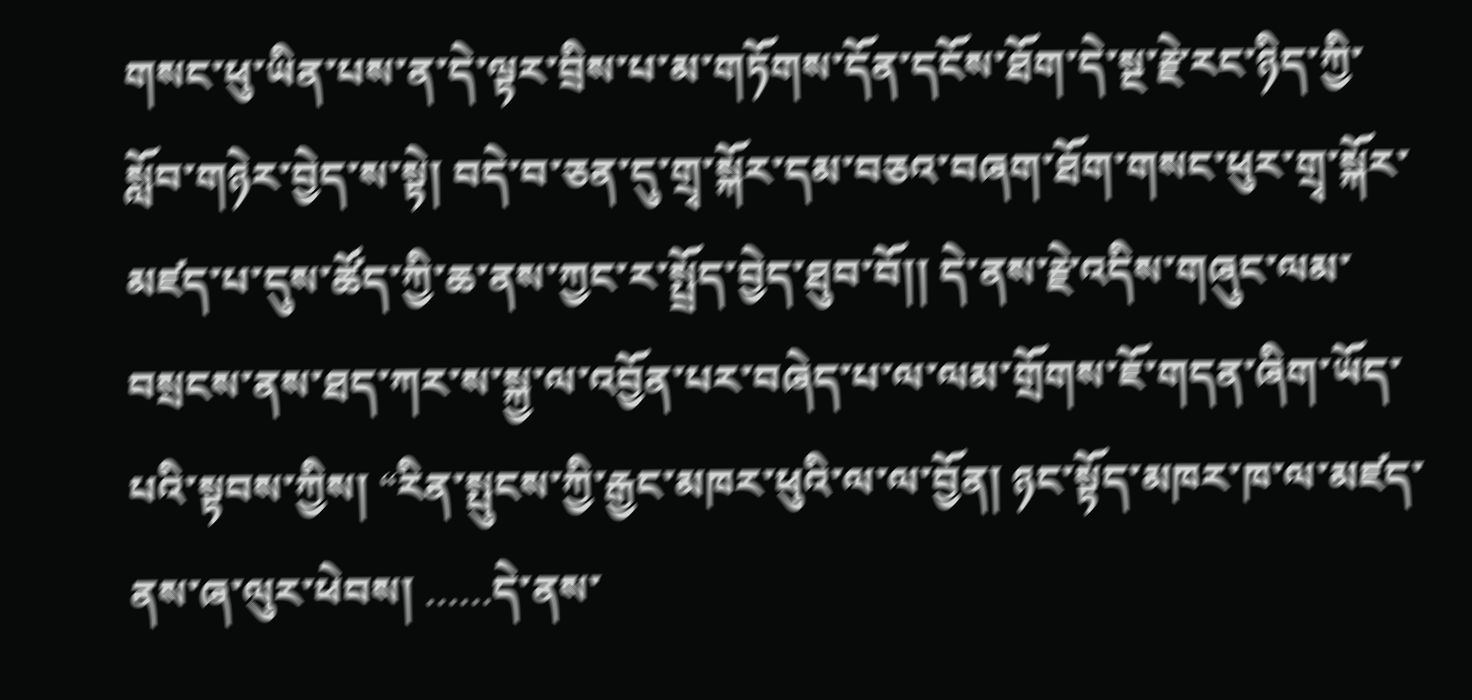གསང་ཕུ་ཡིན་པས་ན་དེ་ལྟར་བྲིས་པ་མ་གཏོགས་དོན་དངོས་ཐོག་དེ་སྔ་རྗེ་རང་ཉིད་ཀྱི་སློབ་གཉེར་བྱེད་ས་སྟེ། བདེ་བ་ཅན་དུ་གྲྭ་སྐོར་དམ་བཅའ་བཞག་ཐོག་གསང་ཕུར་གྲྭ་སྐོར་མཛད་པ་དུས་ཚོད་ཀྱི་ཆ་ནས་ཀྱང་ར་སྤྲོད་བྱེད་ཐུབ་བོ།། དེ་ནས་རྗེ་འདིས་གཞུང་ལམ་བསྲངས་ནས་ཐད་ཀར་ས་སྐྱ་ལ་འབྱོན་པར་བཞེད་པ་ལ་ལམ་གྲོགས་ཇོ་གདན་ཞིག་ཡོད་པའི་སྟབས་ཀྱིས། “རིན་སྤུངས་ཀྱི་རྒྱང་མཁར་ཕུའི་ལ་ལ་བྱོན། ཉང་སྟོད་མཁར་ཁ་ལ་མཛད་ནས་ཞ་ལུར་ཕེབས། ……དེ་ནས་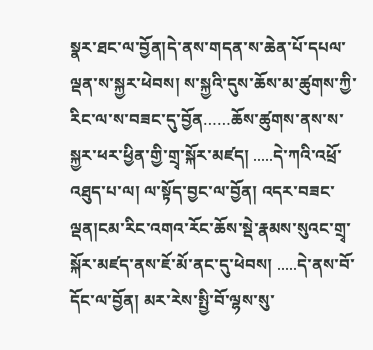སྣར་ཐང་ལ་བྱོན།དེ་ནས་གདན་ས་ཆེན་པོ་དཔལ་ལྡན་ས་སྐྱར་ཕེབས། ས་སྐྱའི་དུས་ཆོས་མ་ཚུགས་ཀྱི་རིང་ལ་ས་བཟང་དུ་བྱོན……ཆོས་ཚུགས་ནས་ས་སྐྱར་ཕར་ཕྱིན་གྱི་གྲྭ་སྐོར་མཛད། .....དེ་ཀའི་འཕྲོ་འཐུད་པ་ལ། ལ་སྟོད་བྱང་ལ་བྱོན། འདར་བཟང་ལྡན།ངམ་རིང་འགའ་རོང་ཆོས་སྡེ་རྣམས་སུའང་གྲྭ་སྐོར་མཛད་ནས་ཇོ་མོ་ནང་དུ་ཕེབས། .....དེ་ནས་བོ་དོང་ལ་བྱོན། མར་རེས་སྤྱི་བོ་ལྷས་སུ་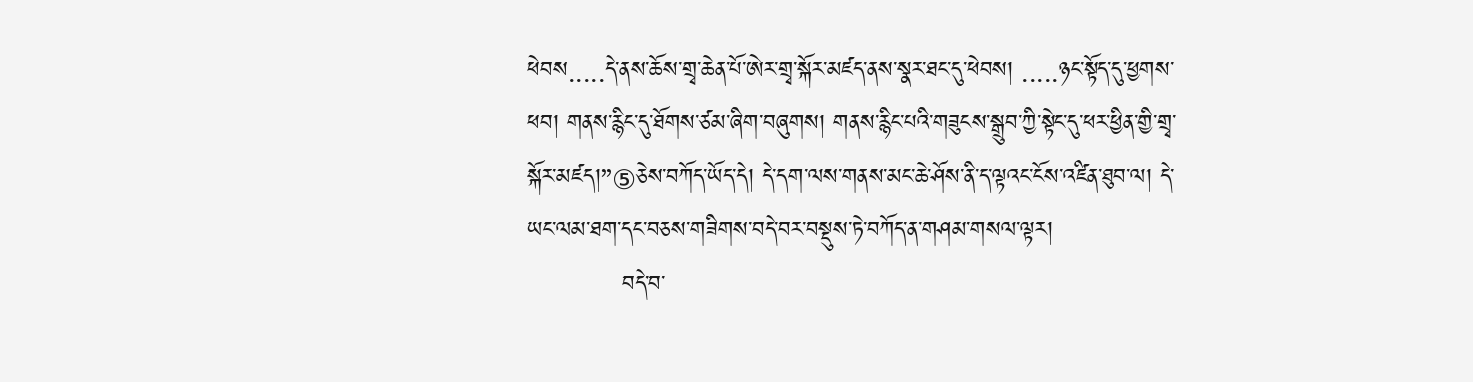ཕེབས.....དེ་ནས་ཆོས་གྲྭ་ཆེན་པོ་ཨེར་གྲྭ་སྐོར་མཛད་ནས་སྣར་ཐང་དུ་ཕེབས། .....ཉང་སྟོད་དུ་ཕྱགས་ཕབ། གནས་རྙིང་དུ་ཐོགས་ཙམ་ཞིག་བཞུགས། གནས་རྙིང་པའི་གཟུངས་སྒྲུབ་ཀྱི་སྟེང་དུ་ཕར་ཕྱིན་གྱི་གྲྭ་སྐོར་མཛད།”⑤ཅེས་བཀོད་ཡོད་དེ། དེ་དག་ལས་གནས་མང་ཆེ་ཤོས་ནི་ད་ལྟའང་ངོས་འཛིན་ཐུབ་ལ། དེ་ཡང་ལམ་ཐག་དང་བཅས་གཟིགས་བདེ་བར་བསྡུས་ཏེ་བཀོད་ན་གཤམ་གསལ་ལྟར།
            བདེ་བ་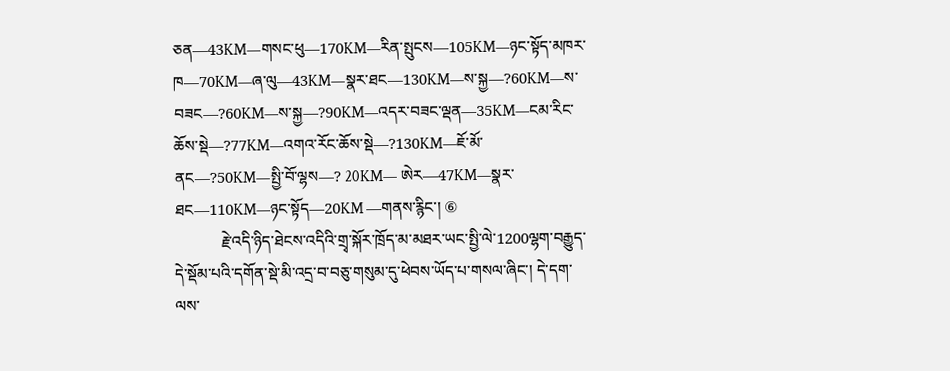ཅན—43KM—གསང་ཕུ—170KM—རིན་སྤུངས—105KM—ཉང་སྟོད་མཁར་ཁ—70KM—ཞ་ལུ—43KM—སྣར་ཐང—130KM—ས་སྐྱ—?60KM—ས་བཟང—?60KM—ས་སྐྱ—?90KM—འདར་བཟང་ལྡན—35KM—ངམ་རིང་ཆོས་སྡེ—?77KM—འགའ་རོང་ཆོས་སྡེ—?130KM—ཇོ་མོ་ནང—?50KM—སྤྱི་བོ་ལྷས—? 20KM— ཨེར—47KM—སྣར་ཐང—110KM—ཉང་སྟོད—20KM —གནས་རྙིང་། ⑥
            རྗེ་འདི་ཉིད་ཐེངས་འདིའི་གྲྭ་སྐོར་ཁྲོད་མ་མཐར་ཡང་སྤྱི་ལེ་1200ལྷག་བརྒྱུད་དེ་སྡོམ་པའི་དགོན་སྡེ་མི་འདྲ་བ་བཅུ་གསུམ་དུ་ཕེབས་ཡོད་པ་གསལ་ཞིང་། དེ་དག་ལས་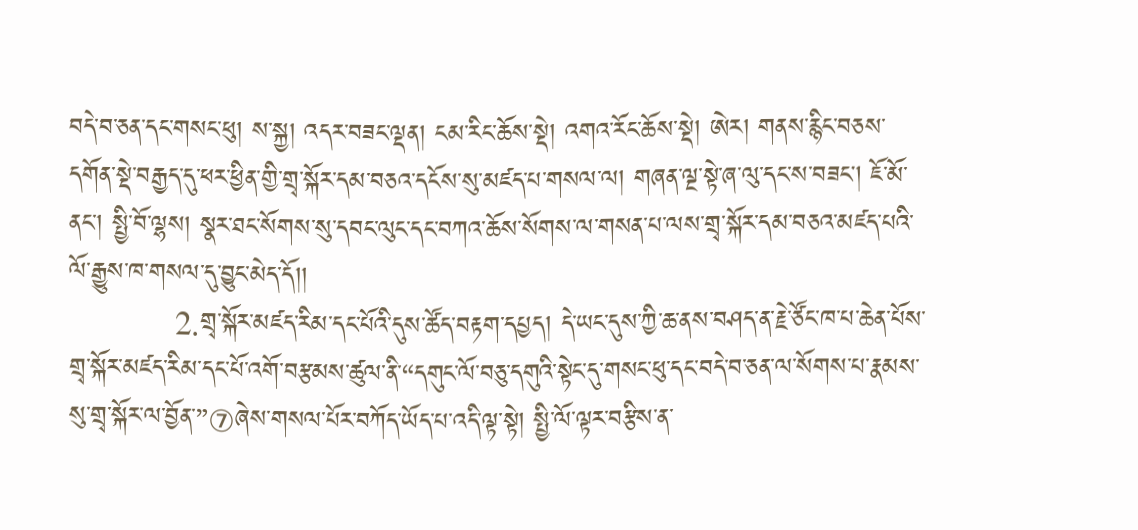བདེ་བ་ཅན་དང་གསང་ཕུ། ས་སྐྱ། འདར་བཟང་ལྡན། ངམ་རིང་ཆོས་སྡེ། འགའ་རོང་ཆོས་སྡེ། ཨེར། གནས་རྙིང་བཅས་དགོན་སྡེ་བརྒྱད་དུ་ཕར་ཕྱིན་གྱི་གྲྭ་སྐོར་དམ་བཅའ་དངོས་སུ་མཛད་པ་གསལ་ལ། གཞན་ལྔ་སྟེ་ཞ་ལུ་དང་ས་བཟང། ཇོ་མོ་ནང་། སྤྱི་བོ་ལྷས། སྣར་ཐང་སོགས་སུ་དབང་ལུང་དང་བཀའ་ཆོས་སོགས་ལ་གསན་པ་ལས་གྲྭ་སྐོར་དམ་བཅའ་མཛད་པའི་ལོ་རྒྱུས་ཁ་གསལ་དུ་བྱུང་མེད་དོ།།
            2.གྲྭ་སྐོར་མཛད་རིམ་དང་པོའི་དུས་ཚོད་བརྟག་དཔྱད། དེ་ཡང་དུས་ཀྱི་ཆ་ནས་བཤད་ན་རྗེ་ཙོང་ཁ་པ་ཆེན་པོས་གྲྭ་སྐོར་མཛད་རིམ་དང་པོ་འགོ་བརྩམས་ཚུལ་ནི་“དགུང་ལོ་བཅུ་དགུའི་སྟེང་དུ་གསང་ཕུ་དང་བདེ་བ་ཅན་ལ་སོགས་པ་རྣམས་སུ་གྲྭ་སྐོར་ལ་བྱོན་”⑦ཞེས་གསལ་པོར་བཀོད་ཡོད་པ་འདི་ལྟ་སྟེ། སྤྱི་ལོ་ལྟར་བརྩིས་ན་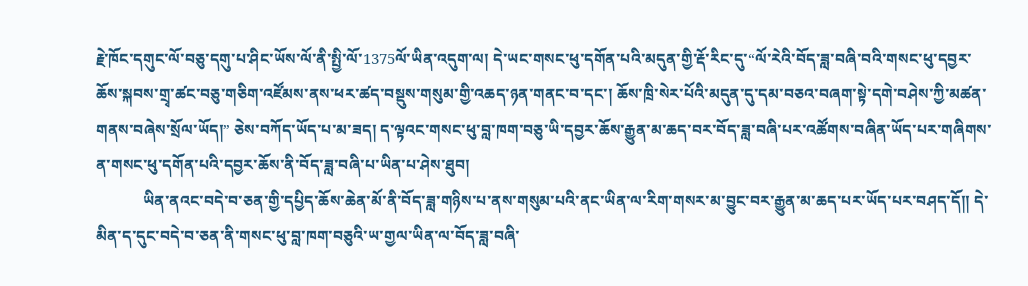རྗེ་ཁོང་དགུང་ལོ་བཅུ་དགུ་པ་ཤིང་ཡོས་ལོ་ནི་སྤྱི་ལོ་1375ལོ་ཡིན་འདུག་ལ། དེ་ཡང་གསང་ཕུ་དགོན་པའི་མདུན་གྱི་རྡོ་རིང་དུ་“ལོ་རེའི་བོད་ཟླ་བཞི་བའི་གསང་ཕུ་དབྱར་ཆོས་སྐབས་གྲྭ་ཚང་བཅུ་གཅིག་འཛོམས་ནས་ཕར་ཚད་བསྡུས་གསུམ་གྱི་འཆད་ཉན་གནང་བ་དང་། ཆོས་ཁྲི་སེར་པོའི་མདུན་དུ་དམ་བཅའ་བཞག་སྟེ་དགེ་བཤེས་ཀྱི་མཚན་གནས་བཞེས་སྲོལ་ཡོད།” ཅེས་བཀོད་ཡོད་པ་མ་ཟད། ད་ལྟའང་གསང་ཕུ་བླ་ཁག་བཅུ་ཡི་དབྱར་ཆོས་རྒྱུན་མ་ཆད་བར་བོད་ཟླ་བཞི་པར་འཚོགས་བཞིན་ཡོད་པར་གཞིགས་ན་གསང་ཕུ་དགོན་པའི་དབྱར་ཆོས་ནི་བོད་ཟླ་བཞི་པ་ཡིན་པ་ཤེས་ཐུབ།
            ཡིན་ནའང་བདེ་བ་ཅན་གྱི་དཔྱིད་ཆོས་ཆེན་མོ་ནི་བོད་ཟླ་གཉིས་པ་ནས་གསུམ་པའི་ནང་ཡིན་ལ་རིག་གསར་མ་བྱུང་བར་རྒྱུན་མ་ཆད་པར་ཡོད་པར་བཤད་དོ།། དེ་མིན་ད་དུང་བདེ་བ་ཅན་ནི་གསང་ཕུ་བླ་ཁག་བཅུའི་ཡ་གྱལ་ཡིན་ལ་བོད་ཟླ་བཞི་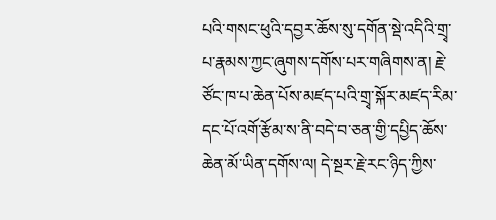པའི་གསང་ཕུའི་དབྱར་ཆོས་སུ་དགོན་སྡེ་འདིའི་གྲྭ་པ་རྣམས་ཀྱང་ཞུགས་དགོས་པར་གཞིགས་ན། རྗེ་ཙོང་ཁ་པ་ཆེན་པོས་མཛད་པའི་གྲྭ་སྐོར་མཛད་རིམ་དང་པོ་འགོ་རྩོམ་ས་ནི་བདེ་བ་ཅན་གྱི་དཔྱིད་ཆོས་ཆེན་མོ་ཡིན་དགོས་ལ། དེ་སྔར་རྗེ་རང་ཉིད་ཀྱིས་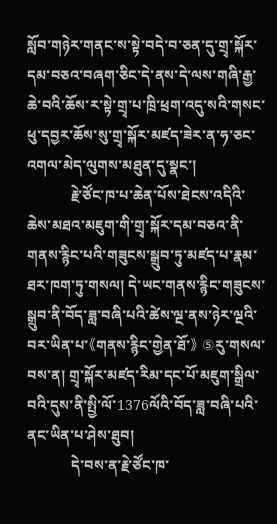སློབ་གཉེར་གནང་ས་སྟེ་བདེ་བ་ཅན་དུ་གྲྭ་སྐོར་དམ་བཅའ་བཞག་ཅིང་དེ་ནས་དེ་ལས་གཞི་རྒྱ་ཆེ་བའི་ཆོས་ར་སྟེ་གྲྭ་པ་ཁྲི་ཕྲག་འདུ་སའི་གསང་ཕུ་དབྱར་ཆོས་སུ་གྲྭ་སྐོར་མཛད་ཟེར་ན་ཧ་ཅང་འགལ་མེད་ལུགས་མཐུན་དུ་སྣང་།
            རྗེ་ཙོང་ཁ་པ་ཆེན་པོས་ཐེངས་འདིའི་ཆེས་མཐའ་མཇུག་གི་གྲྭ་སྐོར་དམ་བཅའ་ནི་གནས་རྙིང་པའི་གཟུངས་སྒྲུབ་ཏུ་མཛད་པ་རྣམ་ཐར་ཁག་ཏུ་གསལ། དེ་ཡང་གནས་རྙིང་གཟུངས་སྒྲུབ་ནི་བོད་ཟླ་བཞི་པའི་ཚེས་ལྔ་ནས་ཉེར་ལྔའི་བར་ཡིན་པ་《གནས་རྙིང་གྱེན་ཐོ་》 ⑤རུ་གསལ་བས་ན། གྲྭ་སྐོར་མཛད་རིམ་དང་པོ་མཇུག་སྒྲིལ་བའི་དུས་ནི་སྤྱི་ལོ་1376ལོའི་བོད་ཟླ་བཞི་པའི་ནང་ཡིན་པ་ཤེས་ཐུབ།
            དེ་བས་ན་རྗེ་ཙོང་ཁ་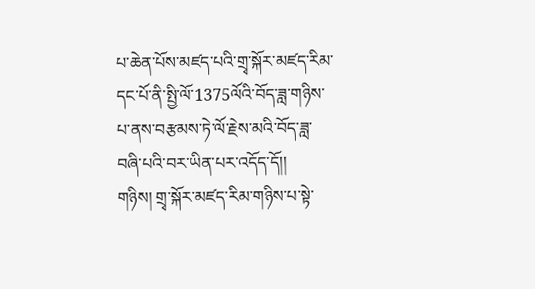པ་ཆེན་པོས་མཛད་པའི་གྲྭ་སྐོར་མཛད་རིམ་དང་པོ་ནི་སྤྱི་ལོ་1375ལོའི་བོད་ཟླ་གཉིས་པ་ནས་བརྩམས་ཏེ་ལོ་རྗེས་མའི་བོད་ཟླ་བཞི་པའི་བར་ཡིན་པར་འདོད་དོ།།
གཉིས། གྲྭ་སྐོར་མཛད་རིམ་གཉིས་པ་སྟེ་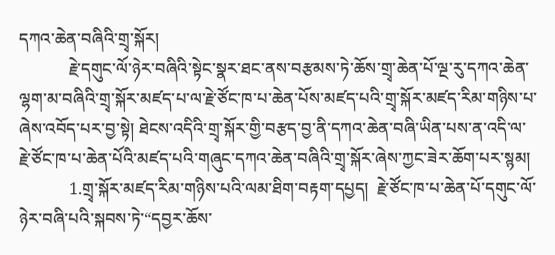དཀའ་ཆེན་བཞིའི་གྲྭ་སྐོར།
            རྗེ་དགུང་ལོ་ཉེར་བཞིའི་སྟེང་སྣར་ཐང་ནས་བརྩམས་ཏེ་ཆོས་གྲྭ་ཆེན་པོ་ལྔ་རུ་དཀའ་ཆེན་ལྷག་མ་བཞིའི་གྲྭ་སྐོར་མཛད་པ་ལ་རྗེ་ཙོང་ཁ་པ་ཆེན་པོས་མཛད་པའི་གྲྭ་སྐོར་མཛད་རིམ་གཉིས་པ་ཞེས་འབོད་པར་བྱ་སྟེ། ཐེངས་འདིའི་གྲྭ་སྐོར་གྱི་བརྩད་བྱ་ནི་དཀའ་ཆེན་བཞི་ཡིན་པས་ན་འདི་ལ་རྗེ་ཙོང་ཁ་པ་ཆེན་པོའི་མཛད་པའི་གཞུང་དཀའ་ཆེན་བཞིའི་གྲྭ་སྐོར་ཞེས་ཀྱང་ཟེར་ཆོག་པར་སྙམ།
            1.གྲྭ་སྐོར་མཛད་རིམ་གཉིས་པའི་ལམ་ཐིག་བརྟག་དཔྱད།  རྗེ་ཙོང་ཁ་པ་ཆེན་པོ་དགུང་ལོ་ཉེར་བཞི་པའི་སྐབས་ཏེ་“དབྱར་ཆོས་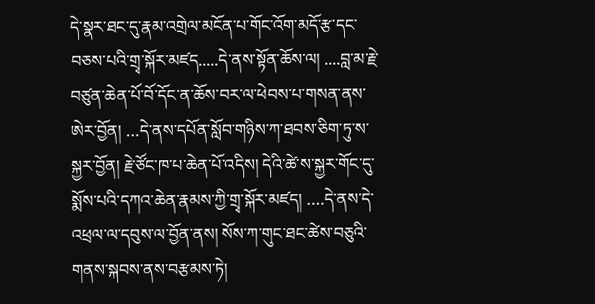དེ་སྣར་ཐང་དུ་རྣམ་འགྲེལ་མངོན་པ་གོང་འོག་མདོ་རྩ་དང་བཅས་པའི་གྲྭ་སྐོར་མཛད.....དེ་ནས་སྟོན་ཆོས་ལ། ....བླ་མ་རྗེ་བཙུན་ཆེན་པོ་བོ་དོང་ན་ཆོས་བར་ལ་ཕེབས་པ་གསན་ནས་ཨེར་བྱོན། …དེ་ནས་དཔོན་སློབ་གཉིས་ཀ་ཐབས་ཅིག་ཏུ་ས་སྐྱར་བྱོན། རྗེ་ཙོང་ཁ་པ་ཆེན་པོ་འདིས། དེའི་ཚེ་ས་སྐྱར་གོང་དུ་སྨོས་པའི་དཀའ་ཆེན་རྣམས་ཀྱི་གྲྭ་སྐོར་མཛད། ….དེ་ནས་དེ་འཕྲལ་ལ་དབུས་ལ་བྱོན་ནས། སོས་ཀ་གུང་ཐང་ཚེས་བཅུའི་གནས་སྐབས་ནས་བརྩམས་ཏེ།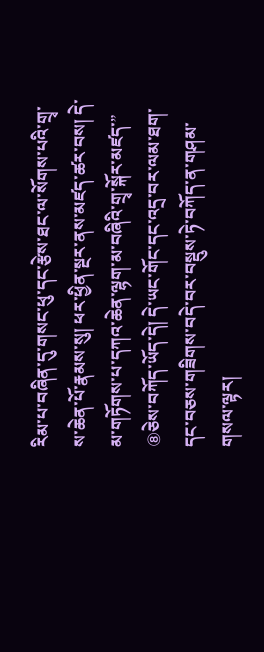རིམ་པ་བཞིན་དུ་གསང་ཕུ་དང་རྩེས་ཐང་ལ་སོགས་པའི་གྲྭ་ས་ཆེན་པོ་རྣམས་སུ། ཕར་ཕྱིན་སྔར་ནས་མཛད་ཚར་བས། དེ་མ་གཏོགས་པ་དཀའ་ཆེན་ལྷག་མ་བཞིའི་གྲྭ་སྐོར་མཛད་” ⑧ཅེས་བཀོད་ཡོད་དེ། དེ་ཡང་གོང་དང་འདྲ་བར་ལམ་ཐག་དང་བཅས་གཟིགས་བདེ་བར་བསྡུས་ཏེ་བཀོད་ན་གཤམ་གསལ་ལྟར།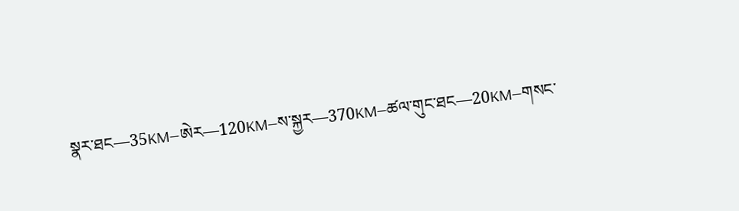སྣར་ཐང—35KM—ཨེར—120KM—ས་སྐྱར—370KM—ཚལ་གུང་ཐང—20KM—གསང་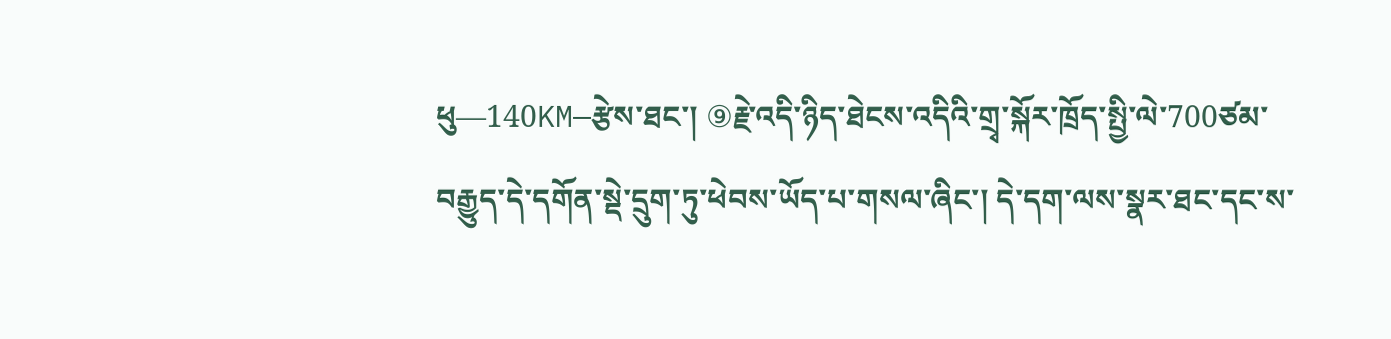ཕུ—140KM—རྩེས་ཐང་། ⑨རྗེ་འདི་ཉིད་ཐེངས་འདིའི་གྲྭ་སྐོར་ཁྲོད་སྤྱི་ལེ་700ཙམ་བརྒྱུད་དེ་དགོན་སྡེ་དྲུག་ཏུ་ཕེབས་ཡོད་པ་གསལ་ཞིང་། དེ་དག་ལས་སྣར་ཐང་དང་ས་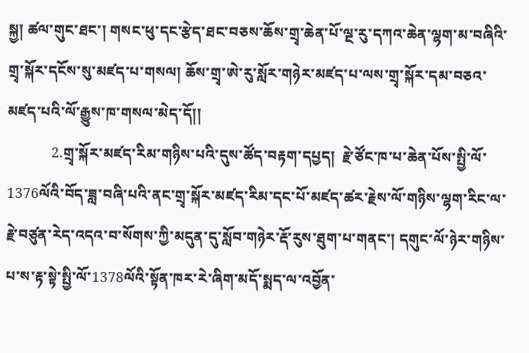སྐྱ། ཚལ་གུང་ཐང་། གསང་ཕུ་དང་རྩེད་ཐང་བཅས་ཆོས་གྲྭ་ཆེན་པོ་ལྔ་རུ་དཀའ་ཆེན་ལྷག་མ་བཞིའི་གྲྭ་སྐོར་དངོས་སུ་མཛད་པ་གསལ། ཆོས་གྲྭ་ཨེ་རུ་སློར་གཉེར་མཛད་པ་ལས་གྲྭ་སྐོར་དམ་བཅའ་མཛད་པའི་ལོ་རྒྱུས་ཁ་གསལ་མེད་དོ།།
            2.གྲྭ་སྐོར་མཛད་རིམ་གཉིས་པའི་དུས་ཚོད་བརྟག་དཔྱད།  རྗེ་ཙོང་ཁ་པ་ཆེན་པོས་སྤྱི་ལོ་1376ལོའི་བོད་ཟླ་བཞི་པའི་ནང་གྲྭ་སྐོར་མཛད་རིམ་དང་པོ་མཛད་ཚར་རྗེས་ལོ་གཉིས་ལྷག་རིང་ལ་རྗེ་བཙུན་རེད་འདའ་བ་སོགས་ཀྱི་མདུན་དུ་སློབ་གཉེར་རྡོ་རུས་ཐུག་པ་གནང་། དགུང་ལོ་ཉེར་གཉིས་པ་ས་རྟ་སྟེ་སྤྱི་ལོ་1378ལོའི་སྟོན་ཁར་རེ་ཞིག་མདོ་སྨད་ལ་འབྱོན་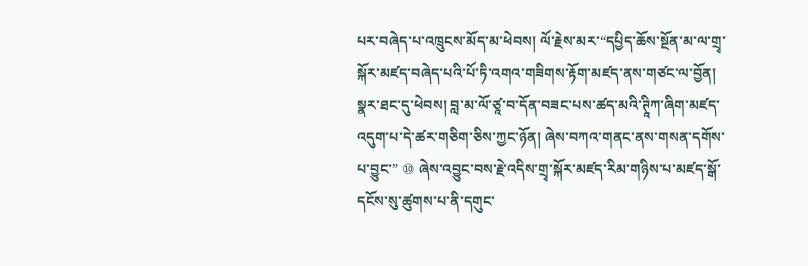པར་བཞེད་པ་འཁྲུངས་མོད་མ་ཕེབས། ལོ་རྗེས་མར་“དཔྱིད་ཆོས་སྔོན་མ་ལ་གྲྭ་སྐོར་མཛད་བཞེད་པའི་པོ་ཏི་འགའ་གཟིགས་རྟོག་མཛད་ནས་གཙང་ལ་བྱོན། སྣར་ཐང་དུ་ཕེབས། བླ་མ་ལོ་ཙཱ་བ་དོན་བཟང་པས་ཚད་མའི་ཊཱིཀ་ཞིག་མཛད་འདུག་པ་དེ་ཚར་གཅིག་ཅིས་ཀྱང་ཉོན། ཞེས་བཀའ་གནང་ནས་གསན་དགོས་པ་བྱུང་” ⑩ ཞེས་འབྱུང་བས་རྗེ་འདིས་གྲྭ་སྐོར་མཛད་རིམ་གཉིས་པ་མཛད་སྒོ་དངོས་སུ་ཚུགས་པ་ནི་དགུང་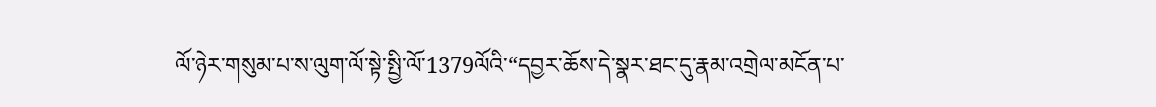ལོ་ཉེར་གསུམ་པ་ས་ལུག་ལོ་སྟེ་སྤྱི་ལོ་1379ལོའི་“དབྱར་ཆོས་དེ་སྣར་ཐང་དུ་རྣམ་འགྲེལ་མངོན་པ་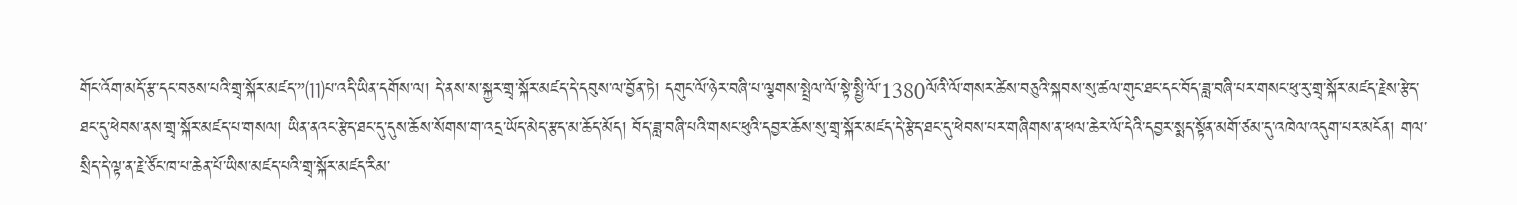གོང་འོག་མདོ་རྩ་དང་བཅས་པའི་གྲྭ་སྐོར་མཛད་”⑾པ་འདི་ཡིན་དགོས་ལ། དེ་ནས་ས་སྐྱར་གྲྭ་སྐོར་མཛད་དེ་དབུས་ལ་བྱོན་ཏེ། དགུང་ལོ་ཉེར་བཞི་པ་ལྕགས་སྤྲེལ་ལོ་སྟེ་སྤྱི་ལོ་1380ལོའི་ལོ་གསར་ཚེས་བཅུའི་སྐབས་སུ་ཚལ་གུང་ཐང་དང་བོད་ཟླ་བཞི་པར་གསང་ཕུ་རུ་གྲྭ་སྐོར་མཛད་རྗེས་རྩེད་ཐང་དུ་ཕེབས་ནས་གྲྭ་སྐོར་མཛད་པ་གསལ། ཡིན་ནའང་རྩེད་ཐང་དུ་དུས་ཆོས་སོགས་ག་འདྲ་ཡོད་མེད་རྩད་མ་ཆོད་མོད། བོད་ཟླ་བཞི་པའི་གསང་ཕུའི་དབྱར་ཆོས་སུ་གྲྭ་སྐོར་མཛད་དེ་རྩེད་ཐང་དུ་ཕེབས་པར་གཞིགས་ན་ཕལ་ཆེར་ལོ་དེའི་དབྱར་སྨད་སྟོན་མགོ་ཙམ་དུ་འཁེལ་འདུག་པར་མངོན། གལ་སྲིད་དེ་ལྟ་ན་རྗེ་ཙོང་ཁ་པ་ཆེན་པོ་ཡིས་མཛད་པའི་གྲྭ་སྐོར་མཛད་རིམ་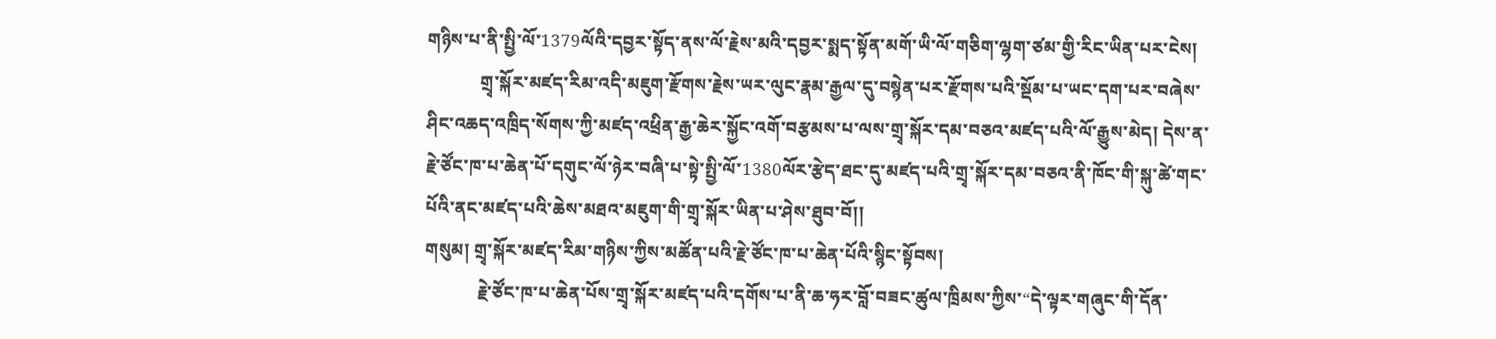གཉིས་པ་ནི་སྤྱི་ལོ་1379ལོའི་དབྱར་སྟོད་ནས་ལོ་རྗེས་མའི་དབྱར་སྨད་སྟོན་མགོ་ཡི་ལོ་གཅིག་ལྷག་ཙམ་གྱི་རིང་ཡིན་པར་ངེས།
            གྲྭ་སྐོར་མཛད་རིམ་འདི་མཇུག་རྫོགས་རྗེས་ཡར་ལུང་རྣམ་རྒྱལ་དུ་བསྙེན་པར་རྫོགས་པའི་སྡོམ་པ་ཡང་དག་པར་བཞེས་ཤིང་འཆད་འཁྲིད་སོགས་ཀྱི་མཛད་འཕྲིན་རྒྱ་ཆེར་སྐྱོང་འགོ་བརྩམས་པ་ལས་གྲྭ་སྐོར་དམ་བཅའ་མཛད་པའི་ལོ་རྒྱུས་མེད། དེས་ན་རྗེ་ཙོང་ཁ་པ་ཆེན་པོ་དགུང་ལོ་ཉེར་བཞི་པ་སྟེ་སྤྱི་ལོ་1380ལོར་རྩེད་ཐང་དུ་མཛད་པའི་གྲྭ་སྐོར་དམ་བཅའ་ནི་ཁོང་གི་སྐུ་ཚེ་གང་པོའི་ནང་མཛད་པའི་ཆེས་མཐའ་མཇུག་གི་གྲྭ་སྐོར་ཡིན་པ་ཤེས་ཐུབ་བོ།།
གསུམ། གྲྭ་སྐོར་མཛད་རིམ་གཉིས་ཀྱིས་མཚོན་པའི་རྗེ་ཙོང་ཁ་པ་ཆེན་པོའི་སྙིང་སྟོབས།
            རྗེ་ཙོང་ཁ་པ་ཆེན་པོས་གྲྭ་སྐོར་མཛད་པའི་དགོས་པ་ནི་ཆ་ཧར་བློ་བཟང་ཚུལ་ཁྲིམས་ཀྱིས་“དེ་ལྟར་གཞུང་གི་དོན་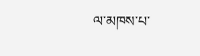ལ་མཁས་པ་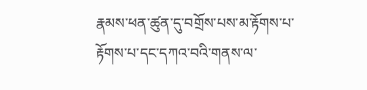རྣམས་ཕན་ཚུན་དུ་བགྲོས་པས་མ་རྟོགས་པ་རྟོགས་པ་དང་དཀའ་བའི་གནས་ལ་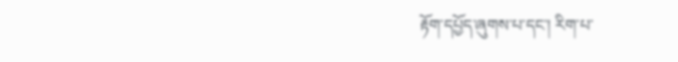རྟོག་དཔྱོད་ཞུགས་པ་དང་། རིག་པ་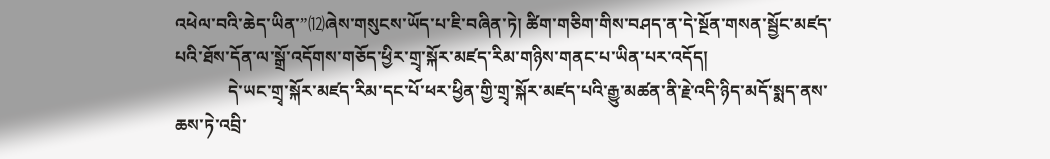འཕེལ་བའི་ཆེད་ཡིན་”⑿ཞེས་གསུངས་ཡོད་པ་ཇི་བཞིན་ཏེ། ཚིག་གཅིག་གིས་བཤད་ན་དེ་སྔོན་གསན་སྦྱོང་མཛད་པའི་ཐོས་དོན་ལ་སྒྲོ་འདོགས་གཅོད་ཕྱིར་གྲྭ་སྐོར་མཛད་རིམ་གཉིས་གནང་པ་ཡིན་པར་འདོད།
            དེ་ཡང་གྲྭ་སྐོར་མཛད་རིམ་དང་པོ་ཕར་ཕྱིན་གྱི་གྲྭ་སྐོར་མཛད་པའི་རྒྱུ་མཚན་ནི་རྗེ་འདི་ཉིད་མདོ་སྨད་ནས་ཆས་ཏེ་འབྲི་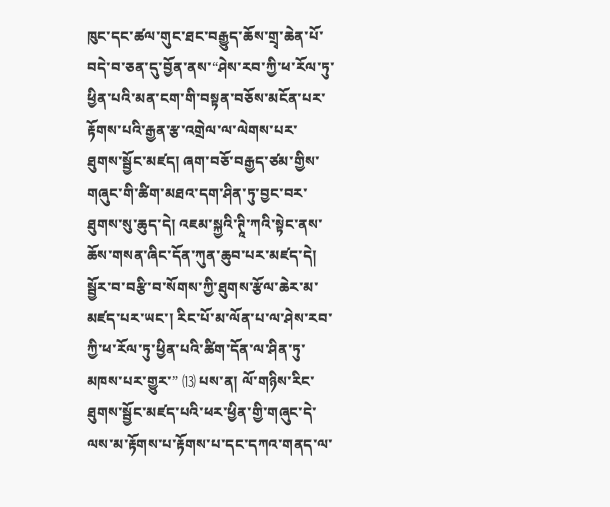ཁུང་དང་ཚལ་གུང་ཐང་བརྒྱུད་ཆོས་གྲྭ་ཆེན་པོ་བདེ་བ་ཅན་དུ་བྱོན་ནས་“ཤེས་རབ་ཀྱི་ཕ་རོལ་ཏུ་ཕྱིན་པའི་མན་ངག་གི་བསྟན་བཅོས་མངོན་པར་རྟོགས་པའི་རྒྱན་རྩ་འགྲེལ་ལ་ལེགས་པར་ཐུགས་སྦྱོང་མཛད། ཞག་བཅོ་བརྒྱད་ཙམ་གྱིས་གཞུང་གི་ཚིག་མཐའ་དག་ཤིན་ཏུ་བྱང་བར་ཐུགས་སུ་ཆུད་དེ། འཇམ་སྐྱའི་ཊཱི་ཀའི་སྟེང་ནས་ཆོས་གསན་ཞིང་དོན་ཀུན་ཆུབ་པར་མཛད་དེ། སྦྱོར་བ་བརྩི་བ་སོགས་ཀྱི་ཐུགས་རྩོལ་ཆེར་མ་མཛད་པར་ཡང་། རིང་པོ་མ་ལོན་པ་ལ་ཤེས་རབ་ཀྱི་ཕ་རོལ་ཏུ་ཕྱིན་པའི་ཚིག་དོན་ལ་ཤིན་ཏུ་མཁས་པར་གྱུར་” ⒀ པས་ན། ལོ་གཉིས་རིང་ཐུགས་སྦྱོང་མཛད་པའི་ཕར་ཕྱིན་གྱི་གཞུང་དེ་ལས་མ་རྟོགས་པ་རྟོགས་པ་དང་དཀའ་གནད་ལ་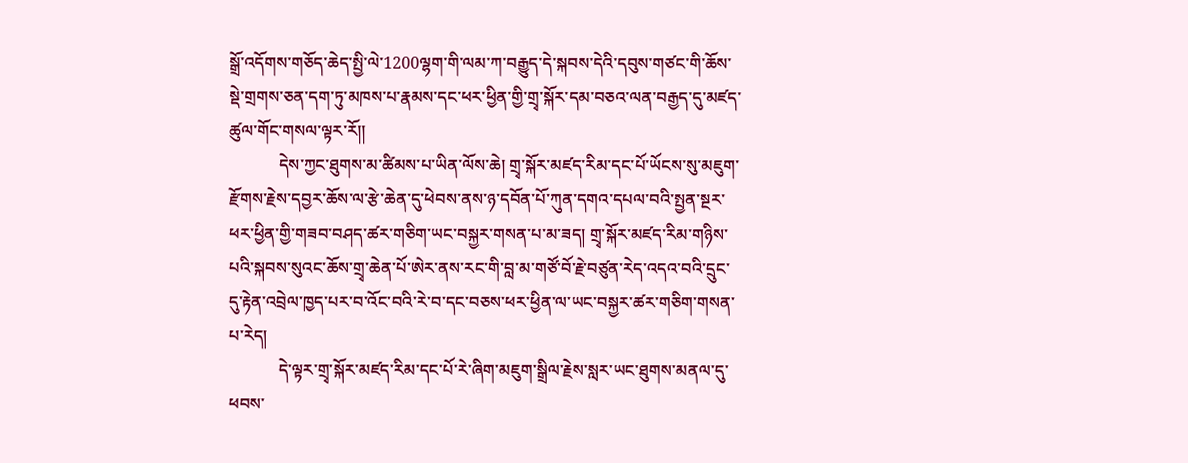སྒྲོ་འདོགས་གཅོད་ཆེད་སྤྱི་ལེ་1200ལྷག་གི་ལམ་ཀ་བརྒྱུད་དེ་སྐབས་དེའི་དབུས་གཙང་གི་ཆོས་སྡེ་གྲགས་ཅན་དག་ཏུ་མཁས་པ་རྣམས་དང་ཕར་ཕྱིན་གྱི་གྲྭ་སྐོར་དམ་བཅའ་ལན་བརྒྱད་དུ་མཛད་ཚུལ་གོང་གསལ་ལྟར་རོ།།
            དེས་ཀྱང་ཐུགས་མ་ཚིམས་པ་ཡིན་ལོས་ཆེ། གྲྭ་སྐོར་མཛད་རིམ་དང་པོ་ཡོངས་སུ་མཇུག་རྫོགས་རྗེས་དབྱར་ཆོས་ལ་རྩེ་ཆེན་དུ་ཕེབས་ནས་ཉ་དབོན་པོ་ཀུན་དགའ་དཔལ་བའི་སྤྱན་སྔར་ཕར་ཕྱིན་གྱི་གཟབ་བཤད་ཚར་གཅིག་ཡང་བསྐྱར་གསན་པ་མ་ཟད། གྲྭ་སྐོར་མཛད་རིམ་གཉིས་པའི་སྐབས་སུའང་ཆོས་གྲྭ་ཆེན་པོ་ཨེར་ནས་རང་གི་བླ་མ་གཙོ་བོ་རྗེ་བཙུན་རེད་འདའ་བའི་དྲུང་དུ་རྟེན་འབྲེལ་ཁྱད་པར་བ་འོང་བའི་རེ་བ་དང་བཅས་ཕར་ཕྱིན་ལ་ཡང་བསྐྱར་ཚར་གཅིག་གསན་པ་རེད།
            དེ་ལྟར་གྲྭ་སྐོར་མཛད་རིམ་དང་པོ་རེ་ཞིག་མཇུག་སྒྲིལ་རྗེས་སླར་ཡང་ཐུགས་མནལ་དུ་ཕབས་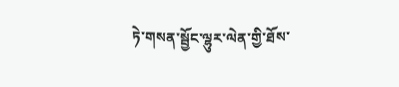ཏེ་གསན་སྦྱོང་ལྷུར་ལེན་གྱི་ཐོས་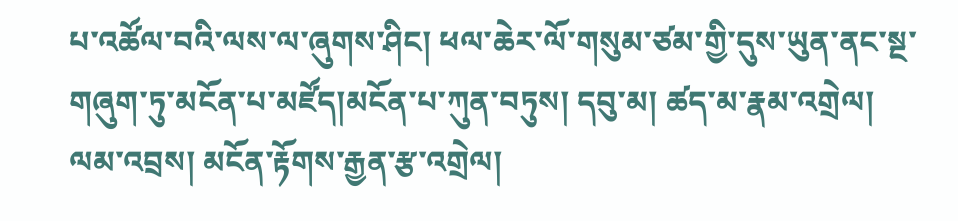པ་འཚོལ་བའི་ལས་ལ་ཞུགས་ཤིང། ཕལ་ཆེར་ལོ་གསུམ་ཙམ་གྱི་དུས་ཡུན་ནང་སྔ་གཞུག་ཏུ་མངོན་པ་མཛོད།མངོན་པ་ཀུན་བཏུས། དབུ་མ། ཚད་མ་རྣམ་འགྲེལ། ལམ་འབྲས། མངོན་རྟོགས་རྒྱན་རྩ་འགྲེལ།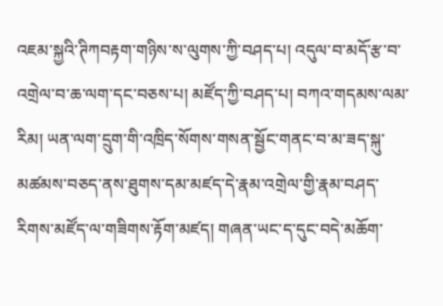འཇམ་སྐྱའི་ཊིཀབརྟག་གཉིས་ས་ལུགས་ཀྱི་བཤད་པ། འདུལ་བ་མདོ་རྩ་བ་འགྲེལ་བ་ཆ་ལག་དང་བཅས་པ། མཛོད་ཀྱི་བཤད་པ། བཀའ་གདམས་ལམ་རིམ། ཡན་ལག་དྲུག་གི་འཁྲིད་སོགས་གསན་སྦྱོང་གནང་བ་མ་ཟད་སྐུ་མཚམས་བཅད་ནས་ཐུགས་དམ་མཛད་དེ་རྣམ་འགྲེལ་གྱི་རྣམ་བཤད་རིགས་མཛོད་ལ་གཟིགས་རྟོག་མཛད། གཞན་ཡང་ད་དུང་བདེ་མཆོག་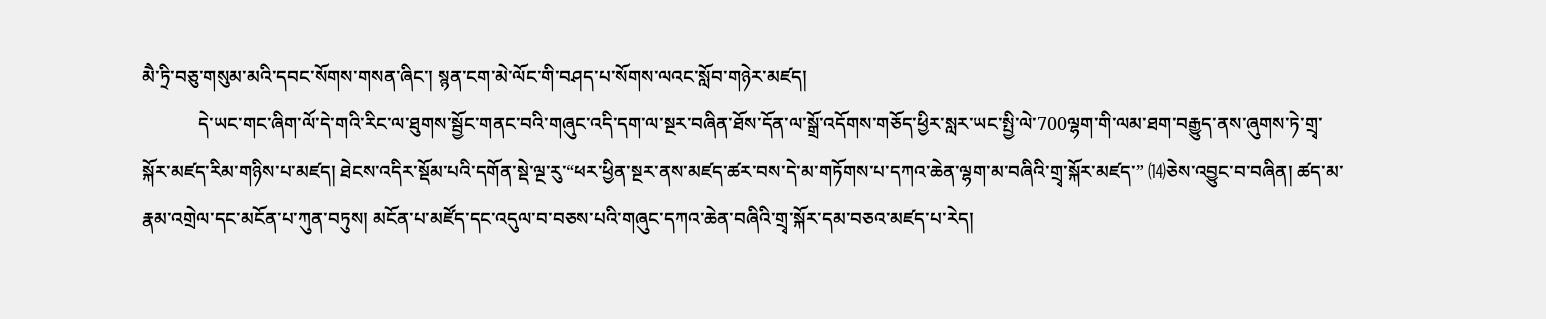མཻ་ཏྲི་བཅུ་གསུམ་མའི་དབང་སོགས་གསན་ཞིང་། སྙན་ངག་མེ་ལོང་གི་བཤད་པ་སོགས་ལའང་སློབ་གཉེར་མཛད།
            དེ་ཡང་གང་ཞིག་ལོ་དེ་གའི་རིང་ལ་ཐུགས་སྦྱོང་གནང་བའི་གཞུང་འདི་དག་ལ་སྔར་བཞིན་ཐོས་དོན་ལ་སྒྲོ་འདོགས་གཅོད་ཕྱིར་སླར་ཡང་སྤྱི་ལེ་700ལྷག་གི་ལམ་ཐག་བརྒྱུད་ནས་ཞུགས་ཏེ་གྲྭ་སྐོར་མཛད་རིམ་གཉིས་པ་མཛད། ཐེངས་འདིར་སྡོམ་པའི་དགོན་སྡེ་ལྔ་རུ་“ཕར་ཕྱིན་སྔར་ནས་མཛད་ཚར་བས་དེ་མ་གཏོགས་པ་དཀའ་ཆེན་ལྷག་མ་བཞིའི་གྲྭ་སྐོར་མཛད་” ⒁ཅེས་འབྱུང་བ་བཞིན། ཚད་མ་རྣམ་འགྲེལ་དང་མངོན་པ་ཀུན་བཏུས། མངོན་པ་མཛོད་དང་འདུལ་བ་བཅས་པའི་གཞུང་དཀའ་ཆེན་བཞིའི་གྲྭ་སྐོར་དམ་བཅའ་མཛད་པ་རེད།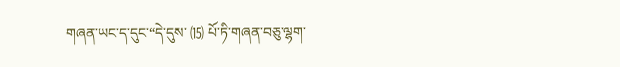གཞན་ཡང་ད་དུང་“དེ་དུས་ ⒂ པོ་ཏི་གཞན་བཅུ་ལྷག་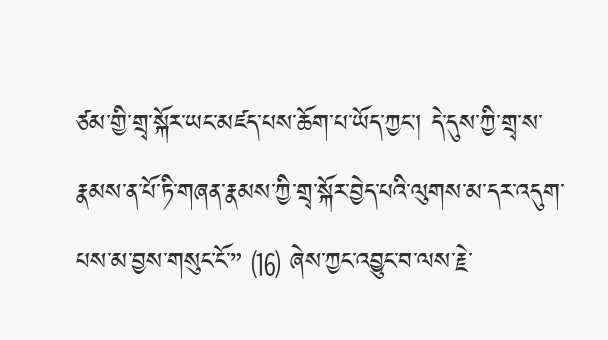ཙམ་གྱི་གྲྭ་སྐོར་ཡང་མཛད་པས་ཆོག་པ་ཡོད་ཀྱང་། དེ་དུས་ཀྱི་གྲྭ་ས་རྣམས་ན་པོ་ཏི་གཞན་རྣམས་ཀྱི་གྲྭ་སྐོར་བྱེད་པའི་ལུགས་མ་དར་འདུག་པས་མ་བྱས་གསུང་ངོ་” ⒃ ཞེས་ཀྱང་འབྱུང་བ་ལས་རྗེ་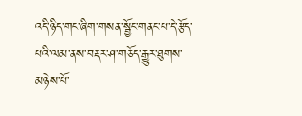འདི་ཉིད་གང་ཞིག་གསན་སྦྱོང་གནང་པ་དེ་རྩོད་པའི་ལམ་ནས་བརྡར་ཤ་གཅོད་རྒྱུར་ཐུགས་མཉེས་པོ་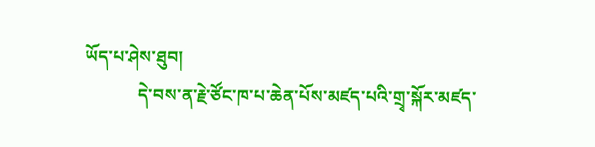ཡོད་པ་ཤེས་ཐུབ།
            དེ་བས་ན་རྗེ་ཙོང་ཁ་པ་ཆེན་པོས་མཛད་པའི་གྲྭ་སྐོར་མཛད་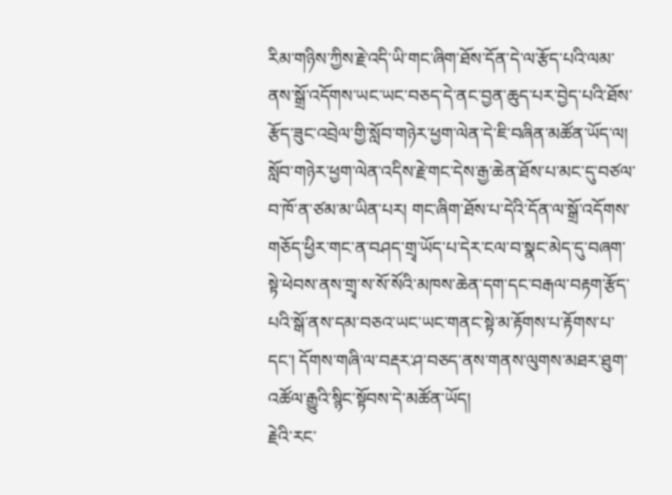རིམ་གཉིས་ཀྱིས་རྗེ་འདི་ཡི་གང་ཞིག་ཐོས་དོན་དེ་ལ་རྩོད་པའི་ལམ་ནས་སྒྲོ་འདོགས་ཡང་ཡང་བཅད་དེ་ནང་བྱན་ཆུད་པར་བྱེད་པའི་ཐོས་རྩོད་ཟུང་འབྲེལ་གྱི་སློབ་གཉེར་ཕྱག་ལེན་དེ་ཇི་བཞིན་མཚོན་ཡོད་ལ། སློབ་གཉེར་ཕྱག་ལེན་འདིས་རྗེ་གང་དེས་རྒྱ་ཆེན་ཐོས་པ་མང་དུ་བཙལ་བ་ཁོ་ན་ཙམ་མ་ཡིན་པར། གང་ཞིག་ཐོས་པ་དེའི་དོན་ལ་སྒྲོ་འདོགས་གཅོད་ཕྱིར་གང་ན་བཤད་གྲྭ་ཡོད་པ་དེར་ངལ་བ་སྣང་མེད་དུ་བཞག་སྟེ་ཕེབས་ནས་གྲྭ་ས་སོ་སོའི་མཁས་ཆེན་དག་དང་བརྒལ་བརྟག་རྩོད་པའི་སྒོ་ནས་དམ་བཅའ་ཡང་ཡང་གནང་སྟེ་མ་རྟོགས་པ་རྟོགས་པ་དང་། དོགས་གཞི་ལ་བརྡར་ཤ་བཅད་ནས་གནས་ལུགས་མཐར་ཐུག་འཚོལ་རྒྱུའི་སྙིང་སྟོབས་དེ་མཚོན་ཡོད།
རྗེའི་རང་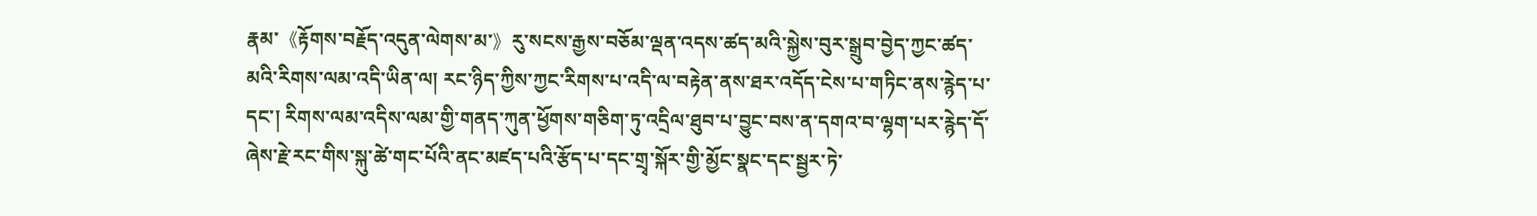རྣམ་《རྟོགས་བརྗོད་འདུན་ལེགས་མ་》རུ་སངས་རྒྱས་བཅོམ་ལྡན་འདས་ཚད་མའི་སྐྱེས་བུར་སྒྲུབ་བྱེད་ཀྱང་ཚད་མའི་རིགས་ལམ་འདི་ཡིན་ལ། རང་ཉིད་ཀྱིས་ཀྱང་རིགས་པ་འདི་ལ་བརྟེན་ནས་ཐར་འདོད་ངེས་པ་གཏིང་ནས་རྙེད་པ་དང་། རིགས་ལམ་འདིས་ལམ་གྱི་གནད་ཀུན་ཕྱོགས་གཅིག་ཏུ་འདྲིལ་ཐུབ་པ་བྱུང་བས་ན་དགའ་བ་ལྷག་པར་རྙེད་དོ་ཞེས་རྗེ་རང་གིས་སྐུ་ཚེ་གང་པོའི་ནང་མཛད་པའི་རྩོད་པ་དང་གྲྭ་སྐོར་གྱི་མྱོང་སྣང་དང་སྦྱར་ཏེ་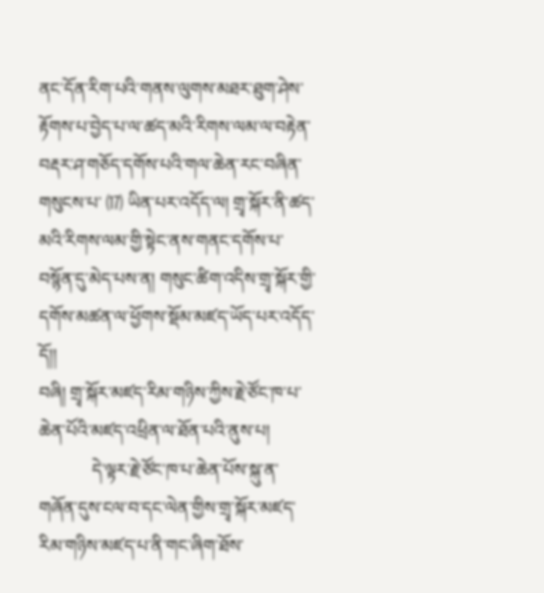ནང་དོན་རིག་པའི་གནས་ལུགས་མཐར་ཐུག་ཤེས་རྟོགས་པ་བྱེད་པ་ལ་ཚད་མའི་རིགས་ལམ་ལ་བརྟེན་བརྡར་ཤ་གཅོད་དགོས་པའི་གལ་ཆེན་རང་བཞིན་གསུངས་པ་ ⒄ ཡིན་པར་འདོད་ལ། གྲྭ་སྐོར་ནི་ཚད་མའི་རིགས་ལམ་གྱི་སྟེང་ནས་གནང་དགོས་པ་བསྙོན་དུ་མེད་པས་ན། གསུང་ཚིག་འདིས་གྲྭ་སྐོར་གྱི་དགོས་མཚན་ལ་ཕྱོགས་སྡོམ་མཛད་ཡོད་པར་འདོད་དོ།།
བཞི། གྲྭ་སྐོར་མཛད་རིམ་གཉིས་ཀྱིས་རྗེ་ཙོང་ཁ་པ་ཆེན་པོའི་མཛད་འཕྲིན་ལ་ཐོན་པའི་ནུས་པ།
            དེ་ལྟར་རྗེ་ཙོང་ཁ་པ་ཆེན་པོས་སྐུ་ན་གཞོན་དུས་ངལ་བ་དང་ལེན་གྱིས་གྲྭ་སྐོར་མཛད་རིམ་གཉིས་མཛད་པ་ནི་གང་ཞིག་ཐོས་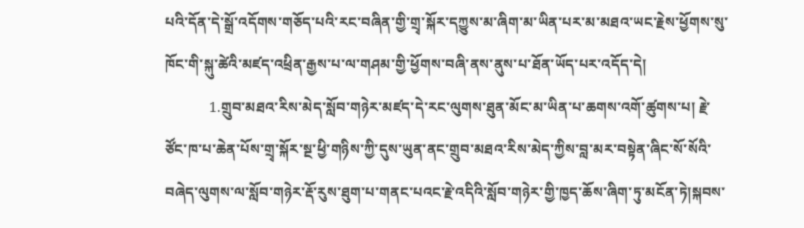པའི་དོན་དེ་སྒྲོ་འདོགས་གཅོད་པའི་རང་བཞིན་གྱི་གྲྭ་སྐོར་དཀྱུས་མ་ཞིག་མ་ཡིན་པར་མ་མཐའ་ཡང་རྗེས་ཕྱོགས་སུ་ཁོང་གི་སྐུ་ཚེའི་མཛད་འཕྲིན་རྒྱས་པ་ལ་གཤམ་གྱི་ཕྱོགས་བཞི་ནས་ནུས་པ་ཐོན་ཡོད་པར་འདོད་དེ།
            1.གྲུབ་མཐའ་རིས་མེད་སློབ་གཉེར་མཛད་དེ་རང་ལུགས་ཐུན་མོང་མ་ཡིན་པ་ཆགས་འགོ་ཚུགས་པ། རྗེ་ཙོང་ཁ་པ་ཆེན་པོས་གྲྭ་སྐོར་སྔ་ཕྱི་གཉིས་ཀྱི་དུས་ཡུན་ནང་གྲུབ་མཐའ་རིས་མེད་ཀྱིས་བླ་མར་བསྟེན་ཞིང་སོ་སོའི་བཞེད་ལུགས་ལ་སློབ་གཉེར་རྡོ་རུས་ཐུག་པ་གནང་པའང་རྗེ་འདིའི་སློབ་གཉེར་གྱི་ཁྱད་ཆོས་ཞིག་ཏུ་མངོན་ཏེ།སྐབས་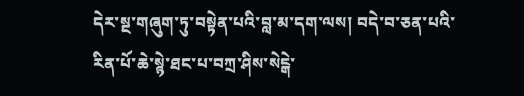དེར་སྔ་གཞུག་ཏུ་བསྟེན་པའི་བླ་མ་དག་ལས། བདེ་བ་ཅན་པའི་རིན་པོ་ཆེ་སྙེ་ཐང་པ་བཀྲ་ཤིས་སེངྒེ་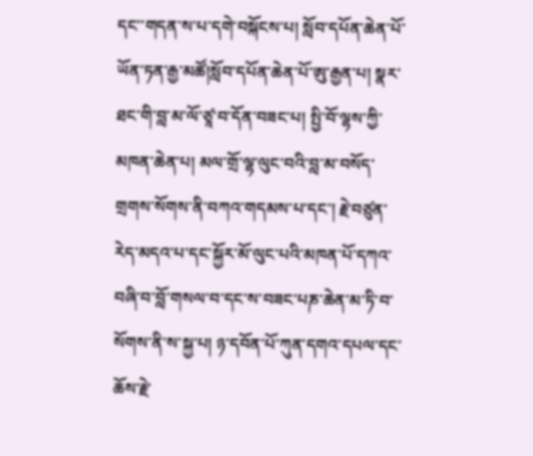དང་་གདན་ས་པ་དགེ་བསྐོངས་པ། སློབ་དཔོན་ཆེན་པོ་ཡོན་ཏན་རྒྱ་མཚོ།སློབ་དཔོན་ཆེན་པོ་ཨུ་རྒྱན་པ། སྣར་ཐང་གི་བླ་མ་ལོ་ཙཱ་བ་དོན་བཟང་པ། སྤྱི་བོ་ལྷས་ཀྱི་མཁན་ཆེན་པ། མལ་གྲོ་ལྷ་ལུང་བའི་བླ་མ་བསོད་གྲགས་སོགས་ནི་བཀའ་གདམས་པ་དང་། རྗེ་བཙུན་རེད་མདའ་པ་དང་སྐྱོར་མོ་ལུང་པའི་མཁན་པོ་དཀའ་བཞི་བ་བློ་གསལ་བ་དང་ས་བཟང་པཎ་ཆེན་མ་ཏི་བ་སོགས་ནི་ས་སྐྱ་པ། ཉ་དབོན་པོ་ཀུན་དགའ་དཔལ་དང་ཆོས་རྗེ་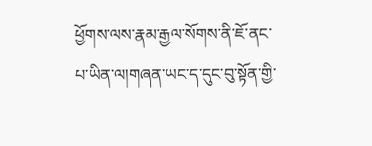ཕྱོགས་ལས་རྣམ་རྒྱལ་སོགས་ནི་ཇོ་ནང་པ་ཡིན་ལ།གཞན་ཡང་ད་དུང་བུ་སྟོན་གྱི་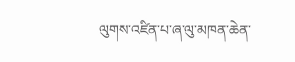ལུགས་འཛིན་པ་ཞ་ལུ་མཁན་ཆེན་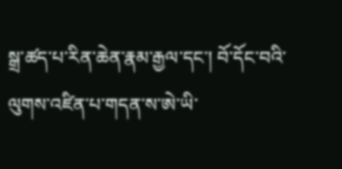སྒྲ་ཚད་པ་རིན་ཆེན་རྣམ་རྒྱལ་དང་། བོ་དོང་བའི་ལུགས་འཛིན་པ་གདན་ས་ཨེ་ཡི་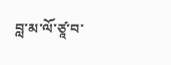བླ་མ་ལོ་ཙཱ་བ་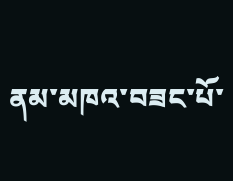ནམ་མཁའ་བཟང་པོ་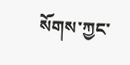སོགས་ཀྱང་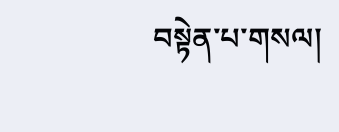བསྟེན་པ་གསལ།